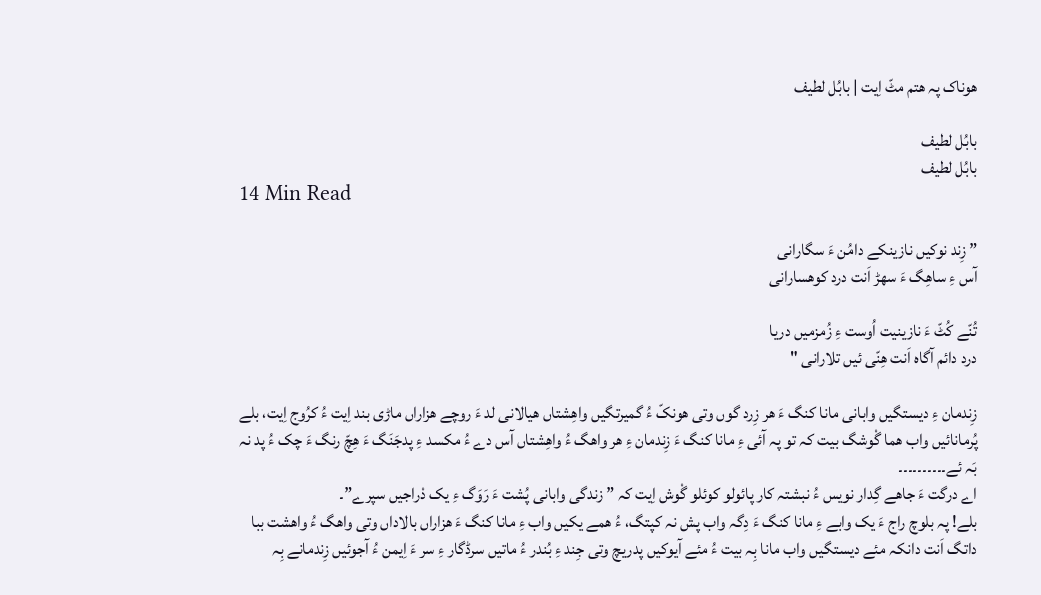ھوناک پہ ھتم مٹّ اِیت | بابُل لطیف

بابُل لطیف
بابُل لطیف
14 Min Read

” زِند نوکیں نازینکے دامُن ءَ سگارانی
آس ءِ ساھِگ ءَ سھڑ اَنت درد کوھسارانی

تُنّے کُٹّ ءَ نازینیت اُوست ءِ زُمزمیں دریا
درد دائم آگاہ اَنت ھِنّی ئیں تلارانی "

زِندمان ءِ دیستگیں وابانی مانا کنگ ءَ ھر زِرد گوں وتی ھونکّ ءُ گمیرتگیں واھِشتاں ھیالانی لد ءَ روچے ھزاراں ماڑی بند اِیت ءُ کرُوج اِیت، بلے پُرمانائیں واب ھما گْوشگ بیت کہ تو پہ آئی ءِ مانا کنگ ءَ زِندمان ءِ ھر واھگ ءُ واھِشتاں آس دے ءُ مکسد ءِ پدجَنَگ ءَ ھِچّ رنگ ءَ چک ءُ پد نہ بَہ ئے۔۔۔۔۔۔۔۔۔۔
اے درگت ءَ جاھے گِدار نویس ءُ نبشتہ کار پائولو کوئلو گْوش اِیت کہ ” زندگی وابانی پُشت ءَ رَوَگ ءِ یک دْراجیں سپرے”۔
بلے! پہ بلوچ راج ءَ یک وابے ءِ مانا کنگ ءَ دِگہ واب پش نہ کپتگ، ءُ ھمے یکیں واب ءِ مانا کنگ ءَ ھزاراں بالاداں وتی واھگ ءُ واھشت ببا داتگ اَنت دانکہ مئے دیستگیں واب مانا بِہ بیت ءُ مئے آیوکیں پدریچ وتی جِند ءِ بُندر ءُ ماتیں سرڈگار ءِ سر ءَ اِیمن ءُ آجوئیں زِندمانے بِہ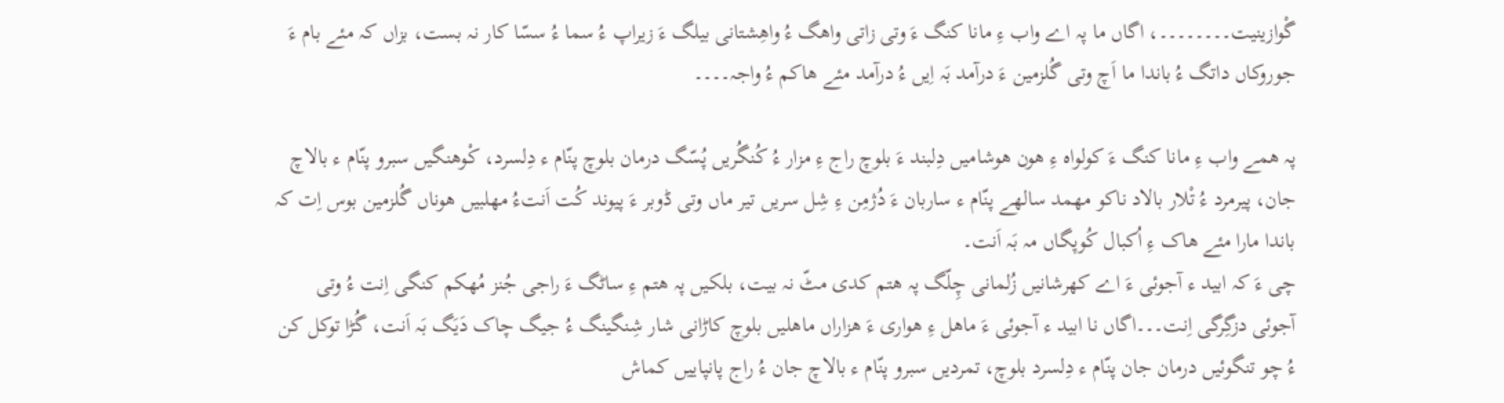گْوازینیت۔۔۔۔۔۔۔۔، اگاں ما پہ اے واب ءِ مانا کنگ ءَ وتی زاتی واھگ ءُ واھِشتانی بیلگ ءَ زیراپ ءُ سما ءُ سسّا کار نہ بست، بزاں کہ مئے بام ءَ جوروکاں داتگ ءُ باندا ما اَچ وتی گُلزمین ءَ درآمد بَہ اِیں ءُ درآمد مئے ھاکم ءُ واجہ۔۔۔۔

پہ ھمے واب ءِ مانا کنگ ءَ کولواہ ءِ ھون ھوشامیں دِلبند ءَ بلوچ راج ءِ مزار ءُ کُنگُریں پُسّگ درمان بلوچ پنّام ء دِلسرد، کْوھنگیں سبرو پنّام ء بالاچ جان، پیرمرد ءُ تْلار بالاد ناکو مھمد سالھے پنّام ء ساربان ءَ دُژمِن ءِ شِل سریں تیر ماں وتی ڈوبر ءَ پیوند کُت اَنتءُ مھلبیں ھوناں گُلزمین بوس اِت کہ باندا مارا مئے ھاک ءِ اُکبال کُوپگاں مہ بَہ اَنت۔
چی ءَ کہ ابید ء آجوئی ءَ اے کھرشانیں زُلمانی چِلّگ پہ ھتم کدی مٹّ نہ بیت، بلکیں پہ ھتم ءِ ساٹگ ءَ راجی جُنز مُھکم کنگی اِنت ءُ وتی آجوئی دزگِرگی اِنت۔۔۔اگاں نا ابید ء آجوئی ءَ ماھل ءِ ھواری ءَ ھزاراں ماھلیں بلوچ کاڑانی شار شِنگینگ ءُ جیگ چاک دَیَگ بَہ اَنت، گُڑا توکل کن ءُ چو تنگوئیں درمان جان پنّام ء دِلسرد بلوچ، تمردیں سبرو پنّام ء بالاچ جان ءُ راج پانپاییں کماش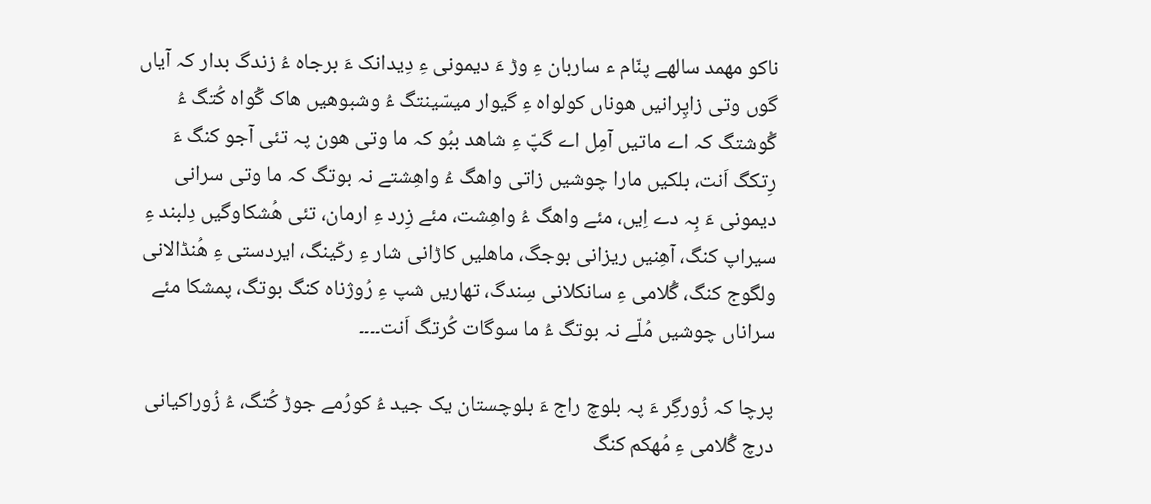ناکو مھمد سالھے پنّام ء ساربان ءِ وڑ ءَ دیمونی ءِ دِیدانک ءَ برجاہ ءُ زندگ بدار کہ آیاں گوں وتی زاپِرانیں ھوناں کولواہ ءِ گیوار میسّینتگ ءُ وشبوھیں ھاک گْواہ کُتگ ءُ گْوشتگ کہ اے ماتیں آمِل اے گپّ ءِ شاھد ببُو کہ ما وتی ھون پہ تئی آجو کنگ ءَ رِتکگ اَنت، بلکیں مارا چوشیں زاتی واھگ ءُ واھِشتے نہ بوتگ کہ ما وتی سرانی دیمونی ءَ بِہ دے اِیں، مئے واھگ ءُ واھِشت، مئے زِرد ءِ ارمان، تئی ھُشکاوگیں دِلبند ءِ سیراپ کنگ، آھِنیں ریزانی بوجگ، ماھلیں کاڑانی شار ءِ رکّینگ، ایردستی ءِ ھُنڈالانی ولگوج کنگ، گُلامی ءِ سانکلانی سِندگ، تھاریں شپ ءِ رُوژناہ کنگ بوتگ، پمشکا مئے سراناں چوشیں مُلّے نہ بوتگ ءُ ما سوگات کُرتگ اَنت۔۔۔۔

پرچا کہ زُورگِر ءَ پہ بلوچ راج ءَ بلوچستان یک جید ءُ کورُمے جوڑ کُتگ، ءُ زُوراکیانی درچ گُلامی ءِ مُھکم کنگ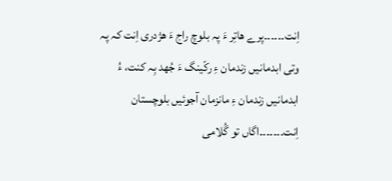اِنت۔۔۔۔۔۔پرے ھاتِر ءَ پہ بلوچ راج ءَ ھژدری اِنت کہ پہ وتی ابدمانیں زندمان ءِ رکّینگ ءَ جُھد بِہ کنت، ءُ ابدمانیں زندمان ءِ مانزمان آجوئیں بلوچستان اِنت۔۔۔۔۔۔۔اگاں تو گُلامی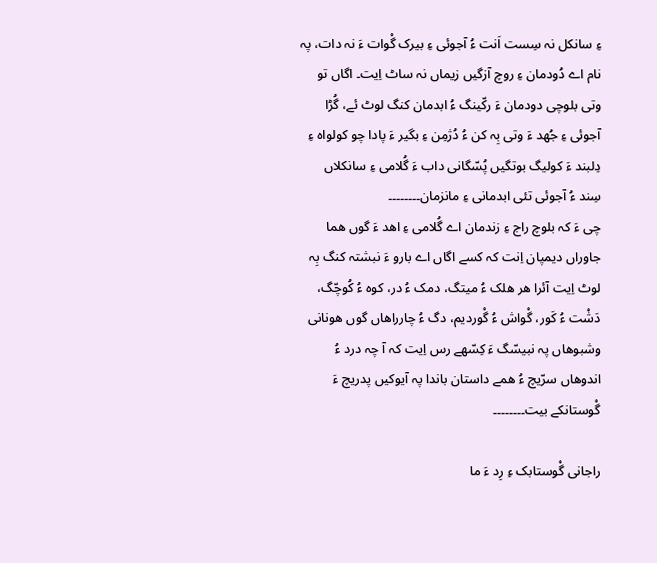ءِ سانکل نہ سِست اَنت ءُ آجوئی ءِ بیرک گْوات ءَ نہ دات، پہ نام اے دُودمان ءِ روچ آزگیں زیماں نہ ساٹ اِیت۔ اگاں تو وتی بلوچی دودمان ءَ رکّینگ ءُ ابدمان کنگ لوٹ ئے، گُڑا آجوئی ءِ جُھد ءَ وتی بِہ کن ءُ دُژمِن ءِ بگیر ءَ پادا چو کولواہ ءِ دِلبند ءَ کولیگ بوتگیں پُسّگانی داب ءَ گُلامی ءِ سانکلاں سِند ءُ آجوئی تئی ابدمانی ءِ مانزمان۔۔۔۔۔۔۔۔
چی ءَ کہ بلوچ راج ءِ زندمان اے گُلامی ءِ اھد ءَ گوں ھما جاوراں دیمپان اِنت کہ کسے اگاں اے بارو ءَ نبشتہ کنگ بِہ لوٹ اِیت آئرا ھر ھلک ءُ میتگ، دمک ءُ در، کوہ ءُ کُوچّگ، دَشْت ءُ کَور، گْواش ءُ گْوردیم، دگ ءُ چارراھاں گوں ھونانی وشبوھاں پہ نبیسّگ ءَ کِسّھے رس اِیت کہ آ چہ درد ءُ اندوھاں سرّیچ ءُ ھمے داستان باندا پہ آیوکیں پدریچ ءَ گْوستانکے بیت۔۔۔۔۔۔۔۔

راجانی گْوستابک ءِ رِد ءَ ما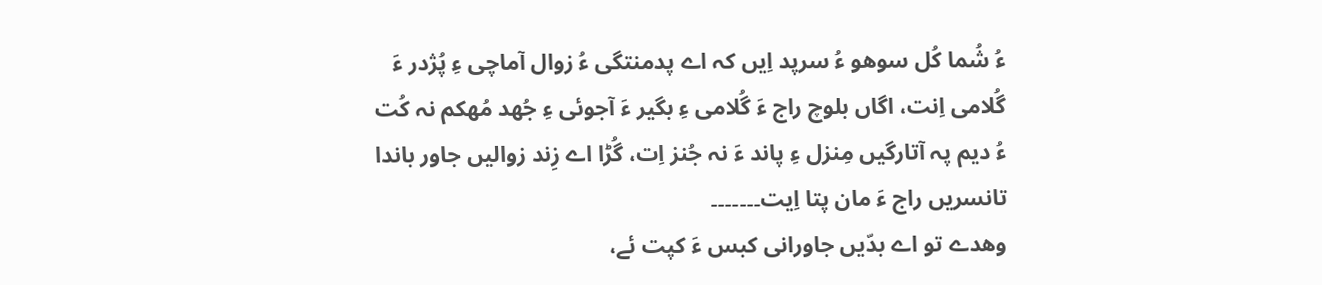ءُ شُما کُل سوھو ءُ سرپد اِیں کہ اے پدمنتگی ءُ زوال آماچی ءِ پُژدر ءَ گُلامی اِنت، اگاں بلوچ راج ءَ گُلامی ءِ بگیر ءَ آجوئی ءِ جُھد مُھکم نہ کُت ءُ دیم پہ آتارگیں مِنزل ءِ پاند ءَ نہ جُنز اِت، گُڑا اے زِند زوالیں جاور باندا تانسریں راج ءَ مان پتا اِیت۔۔۔۔۔۔۔
وھدے تو اے بدّیں جاورانی کبس ءَ کپت ئے،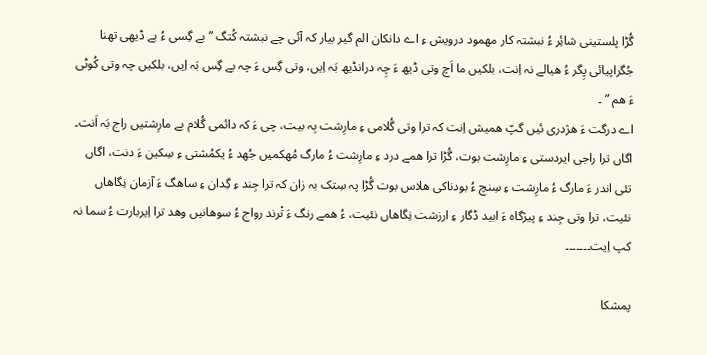گُڑا پلستینی شائِر ءُ نبشتہ کار مھمود درویش ءِ اے دانکان الم گیر بیار کہ آئی چے نبشتہ کُتگ ” بے گِسی ءُ بے ڈیھی تھنا جُگراپیائی پِگر ءُ ھیالے نہ اِنت، بلکیں ما اَچ وتی ڈیھ ءَ چِہ درانڈیھ بَہ اِیں، وتی گِس ءَ چہ بے گِس بَہ اِیں، بلکیں چہ وتی کُوٹی ءَ ھم ” ۔
اے درگت ءَ ھژدری ئیں گپّ ھمیش اِنت کہ ترا وتی گُلامی ءِ مارِشت بِہ بیت، چی ءَ کہ دائمی گُلام بے مارِشتیں راج بَہ اَنت۔ اگاں ترا راجی ایردستی ءِ مارِشت بوت، گُڑا ترا ھمے درد ءِ مارِشت ءُ مارگ مُھکمیں جُھد ءُ یکمُشتی ءِ سِکین ءَ دنت، اگاں تئی اندر ءَ مارگ ءُ مارِشت ءِ سِنچ ءُ بودناکی ھلاس بوت گُڑا پہ سِتک بہ زان کہ ترا جِند ءِ گِدان ءِ ساھگ ءَ آزمان نِگاھاں نئیت، ترا وتی جِند ءِ پیژگاہ ءَ ابید ڈگار ءِ ارزشت نِگاھاں نئیت، ءُ ھمے رنگ ءَ تْرند رواج ءُ سوھانیں وھد ترا اِیربارت ءُ سما نہ کپ اِیت۔۔۔۔۔۔۔

پمشکا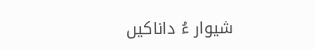شیوار ءُ داناکیں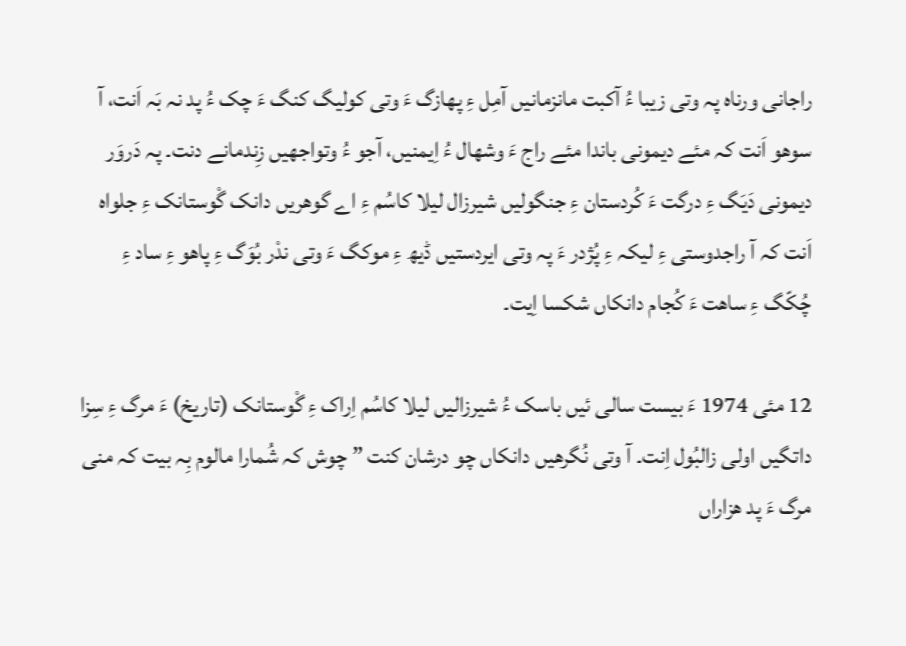راجانی ورناہ پہ وتی زیبا ءُ آکبت مانزمانیں آمِل ءِ پھازگ ءَ وتی کولیگ کنگ ءَ چک ءُ پد نہ بَہ اَنت، آ سوھو اَنت کہ مئے دیمونی باندا مئے راج ءَ وشھال ءُ اِیمنیں، آجو ءُ وتواجھیں زِندمانے دنت۔ پہ دَروَر دیمونی دَیَگ ءِ درگت ءَ کُردستان ءِ جنگولیں شیرزال لیلا کاسُم ءِ اے گوھریں دانک گْوستانک ءِ جلواہ اَنت کہ آ راجدوستی ءِ لیکہ ءِ پُژدر ءَ پہ وتی ایردستیں ڈیھ ءِ موکگ ءَ وتی ندْر بُوَگ ءِ پاھو ءِ ساد ءِ چُکّگ ءِ ساھت ءَ کُجام دانکاں شکسا اِیت۔

12 مئی 1974 ءَ بیست سالی ئیں باسک ءُ شیرزالیں لیلا کاسُم اِراک ءِ گْوستانک (تاریخ) ءَ مرگ ءِ سِزا داتگیں اولی زالبُول اِنت۔ آ وتی نُگرھیں دانکاں چو درشان کنت ” چوش کہ شُمارا مالوم بِہ بیت کہ منی مرگ ءَ پد ھزاراں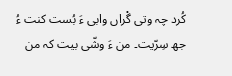کُرد چہ وتی گْراں وابی ءَ بُست کنت ءُ جھ سِرّیت۔ من ءَ وشّی بیت کہ من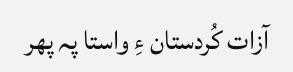آزات کُردستان ءِ واستا پہ پھر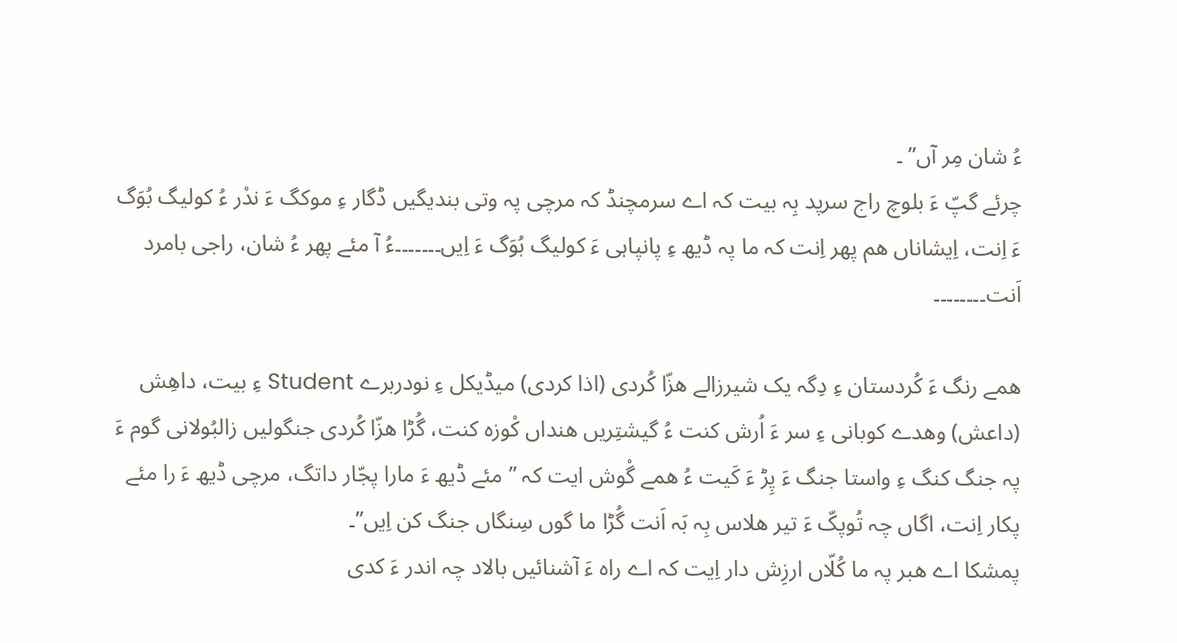ءُ شان مِر آں” ۔
چرئے گپّ ءَ بلوچ راج سرپد بِہ بیت کہ اے سرمچنڈ کہ مرچی پہ وتی بندیگیں ڈگار ءِ موکگ ءَ ندْر ءُ کولیگ بُوَگ ءَ اِنت، اِیشاناں ھم پھر اِنت کہ ما پہ ڈیھ ءِ پانپاہی ءَ کولیگ بُوَگ ءَ اِیں۔۔۔۔۔۔۔ءُ آ مئے پھر ءُ شان، راجی بامرد اَنت۔۔۔۔۔۔۔۔

ھمے رنگ ءَ کُردستان ءِ دِگہ یک شیرزالے ھزّا کُردی (اذا کردی) میڈیکل ءِ نودربرے Student ءِ بیت، داھِش (داعش) وھدے کوبانی ءِ سر ءَ اُرش کنت ءُ گیشتِریں ھنداں کْوزہ کنت، گُڑا ھزّا کُردی جنگولیں زالبُولانی گوم ءَ پہ جنگ کنگ ءِ واستا جنگ ءَ پِڑ ءَ کَیت ءُ ھمے گْوش ایت کہ ” مئے ڈیھ ءَ مارا پجّار داتگ، مرچی ڈیھ ءَ را مئے پکار اِنت، اگاں چہ تُوپکّ ءَ تیر ھلاس بِہ بَہ اَنت گُڑا ما گوں سِنگاں جنگ کن اِیں”۔
پمشکا اے ھبر پہ ما کُلّاں ارزِش دار اِیت کہ اے راہ ءَ آشنائیں بالاد چہ اندر ءَ کدی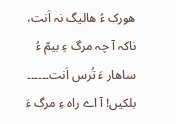ھورک ءُ ھالیگ نہ اَنت، ناکہ آ چہ مرگ ءِ بیمّ ءُ ساھار ءَ تُرس اَنت۔۔۔۔۔۔
بلکیں! آ اے راہ ءِ مرگ ءَ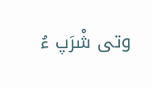وتی شْرَپ ءُ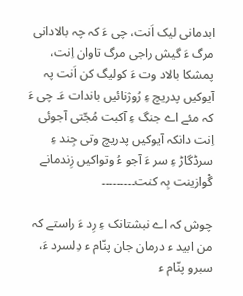ابدمانی لیک اَنت، چی ءَ کہ چہ بالادانی مرگ ءَ گیش راجی مرگ تاوان اِنت، پمشکا بالاد وت ءَ کولیگ کن اَنت پہ آیوکیں پدریچ ءِ رُوژنائیں باندات ءَ۔ چی ءَ کہ مئے اے جنگ ءِ آکبت مُجّتی آجوئی اِنت دانکہ آیوکیں پدریچ وتی جِند ءِ سرڈگاڑ ءِ سر ءَ آجو ءُ وتواکیں زِندمانے گْوازینت بِہ کنت۔۔۔۔۔۔۔۔۔

چوش کہ اے نبشتانک ءِ رِد ءَ راستے کہ من ابید ء درمان جان پنّام ء دِلسرد ءَ، سبرو پنّام ء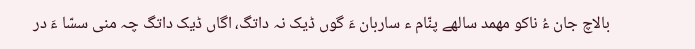بالاچ جان ءُ ناکو مھمد سالھے پنّام ء ساربان ءَ گوں ڈیک نہ داتگ، اگاں ڈیک داتگ چہ منی سسّا ءَ در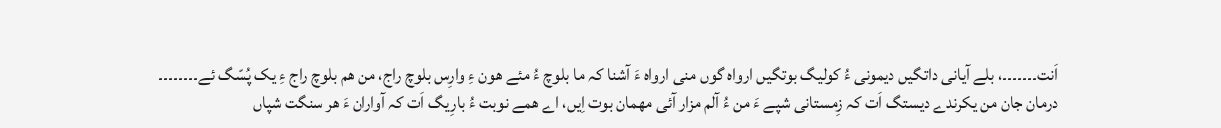اَنت۔۔۔۔۔۔۔، بلے آیانی داتگیں دیمونی ءُ کولیگ بوتگیں ارواہ گوں منی ارواہ ءَ آشنا کہ ما بلوچ ءُ مئے ھون ءِ وارِس بلوچ راج، من ھم بلوچ راج ءِ یک پُسّگ ئے۔۔۔۔۔۔۔۔
درمان جان من یکرندے دیستگ اَت کہ زِمستانی شپے ءَ من ءُ آلم مزار آئی مھمان بوت اِیں، اے ھمے نوبت ءُ بارِیگ اَت کہ آواران ءَ ھر سنگت شپاں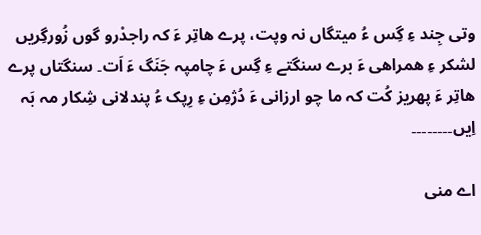وتی جِند ءِ گِس ءُ میتگاں نہ وپت، پرے ھاتِر ءَ کہ راجدْرو گوں زُورگِریں لشکر ءِ ھمراھی ءَ برے سنگتے ءِ گِس ءَ چامپہ جَنَگ ءَ اَت۔ سنگتاں پرے ھاتِر ءَ پھریز کُت کہ ما چو ارزانی ءَ دُژمِن ءِ رِپک ءُ پندلانی شِکار مہ بَہ اِیں۔۔۔۔۔۔۔۔

اے منی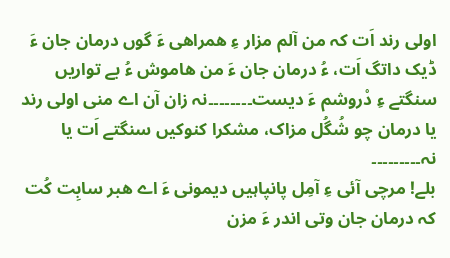اولی رند اَت کہ من آلم مزار ءِ ھمراھی ءَ گوں درمان جان ءَ ڈیک داتگ اَت، ءُ درمان جان ءَ من ھاموش ءُ بے تواریں سنگتے ءِ دْروشم ءَ دیست۔۔۔۔۔۔۔۔نہ زان آن اے منی اولی رند یا درمان چو شُگُل مزاک، مشکرا کنوکیں سنگتے اَت یا نہ۔۔۔۔۔۔۔۔۔
بلے! مرچی آئی ءِ آمِل پانپاہیں دیمونی ءَ اے ھبر سابِت کُت کہ درمان جان وتی اندر ءَ مزن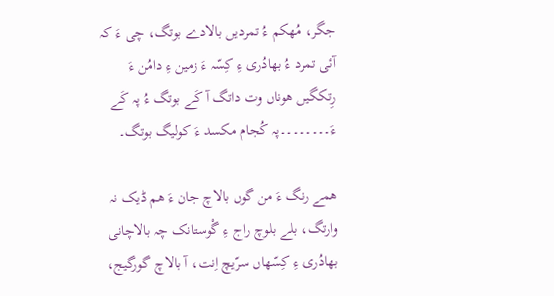جگر، مُھکم ءُ تمردیں بالادے بوتگ، چی ءَ کہ آئی تمرد ءُ بھادُری ءِ کِسّہ ءَ زمین ءِ دامُن ءَ رِتکگیں ھوناں وت داتگ آ کَے بوتگ ءُ پہ کَے ءَ۔۔۔۔۔۔۔۔پہ کُجام مکسد ءَ کولیگ بوتگ۔

ھمے رنگ ءَ من گوں بالاچ جان ءَ ھم ڈیک نہ وارتگ، بلے بلوچ راج ءِ گْوستانک چہ بالاچانی بھادُری ءِ کِسّھاں سرّیچ اِنت، آ بالاچ گورگیج،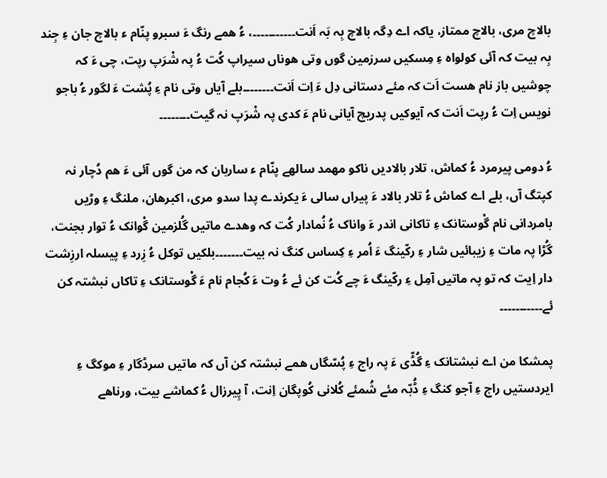بالاچ مری، بالاچ ممتاز، یاکہ اے دِگہ بالاچ بِہ بَہ اَنت۔۔۔۔۔۔۔۔۔۔۔، ءُ ھمے رنگ ءَ سبرو پنّام ء بالاچ جان ءِ جِند بِہ بیت کہ آئی کولواہ ءِ مِسکیں سرزمین گوں وتی ھوناں سیراپ کُت ءُ پہ شْرَپ رپت، چی ءَ کہ چوشیں باز نام ھست اَت کہ مئے دستانی دِل ءَ اِت اَنت۔۔۔۔۔۔۔۔بلے آیاں وتی نام ءِ پُشت ءَ لگور ءُ باجو نویس اِت ءُ رپت اَنت کہ آیوکیں پدریچ آیانی نام ءَ کدی پہ شْرَپ نہ گیت۔۔۔۔۔۔۔۔

ءُ دومی پیرمرد ءُ کماش، تلار بالادیں ناکو مھمد سالھے پنّام ء ساربان کہ من گوں آئی ءَ ھم دُچار نہ کپتگ آں، بلے اے کماش ءُ تلار بالاد ءَ پیراں سالی ءَ یکرندے پدا سدو مری، اکبرھان، ملنگ ءِ وڑیں بامردانی نام گْوستانک ءِ تاکانی اندر ءَ واناک ءُ نُمادار کُت کہ وھدے ماتیں گُلزمین گْوانک ءُ توار بجنت، گُڑا پہ مات ءِ زیبائیں شار ءِ رکّینگ ءَ اُمر ءِ کِساس کنگ نہ بیت۔۔۔۔۔۔۔بلکیں توکل ءُ زِرد ءِ پیسلہ ارزِشت دار اِیت کہ تو پہ ماتیں آمِل ءِ رکّینگ ءَ چے کُت کن ئے ءُ وت ءَ کُجام نام ءَ گْوستانک ءِ تاکاں نبشتہ کن ئے۔۔۔۔۔۔۔۔۔۔۔

پمشکا من اے نبشتانک ءِ گُڈّی ءَ پہ راج ءِ پُسّگاں ھمے نبشتہ کن آں کہ ماتیں سرڈگار ءِ موکگ ءِ ایردستیں راج ءِ آجو کنگ ءِ ڈُبّہ مئے شُمئے کُلانی کُوپگان اِنت، آ پِیرزال ءُ کماشے بیت، ورناھے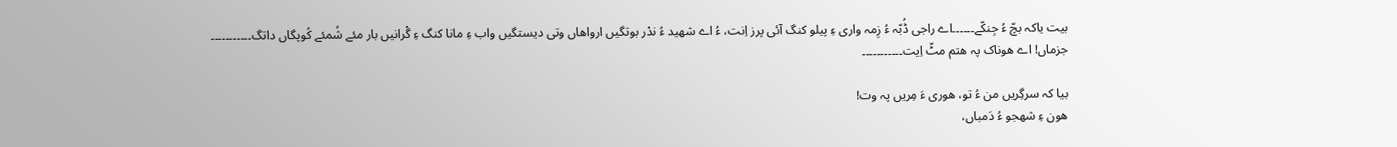بیت یاکہ بچّ ءُ جِنکّے۔۔۔۔۔۔اے راجی ڈُبّہ ءُ زِمہ واری ءِ پیلو کنگ آئی پرز اِنت، ءُ اے شھید ءُ ندْر بوتگیں ارواھاں وتی دیستگیں واب ءِ مانا کنگ ءِ گْرانیں بار مئے شُمئے کُوپگاں داتگ۔۔۔۔۔۔۔۔۔۔۔
جزماں! اے ھوناک پہ ھتم مٹّ اِیت۔۔۔۔۔۔۔۔۔۔۔

بیا کہ سرگِریں من ءُ تو، ھوری ءَ مِریں پہ وت!
ھون ءِ شھجو ءُ دَمباں،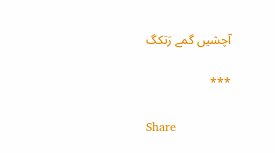آچشیں گمے رَتکگ

***

Share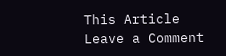This Article
Leave a Comment